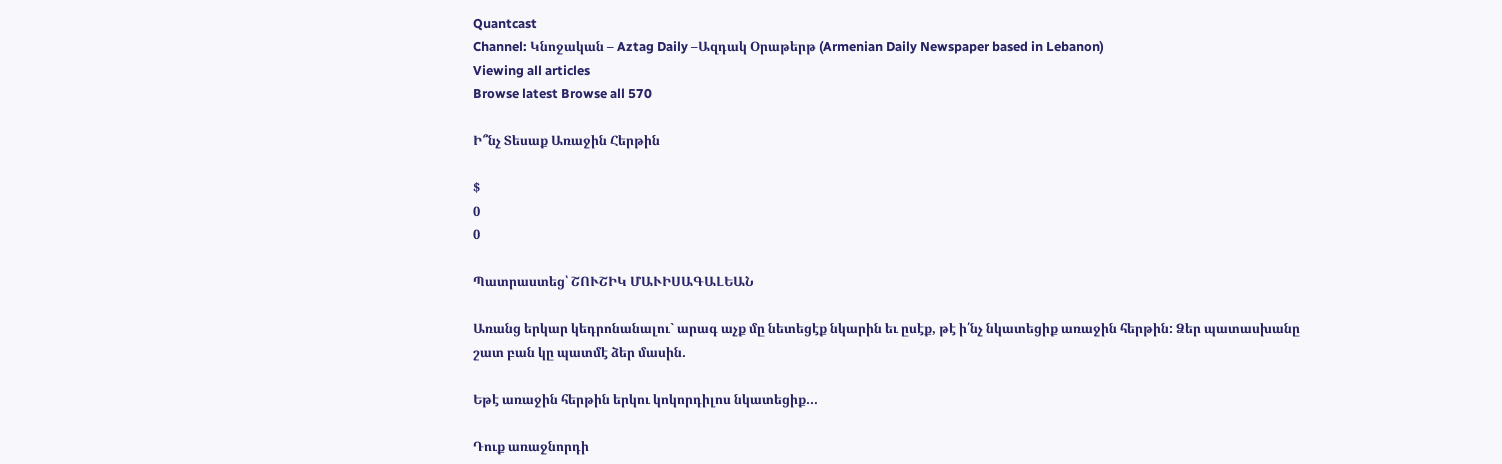Quantcast
Channel: Կնոջական – Aztag Daily –Ազդակ Օրաթերթ (Armenian Daily Newspaper based in Lebanon)
Viewing all articles
Browse latest Browse all 570

Ի՞նչ Տեսաք Առաջին Հերթին

$
0
0

Պատրաստեց՝ ՇՈՒՇԻԿ ՄԱՒԻՍԱԳԱԼԵԱՆ

Առանց երկար կեդրոնանալու` արագ աչք մը նետեցէք նկարին եւ ըսէք, թէ ի՛նչ նկատեցիք առաջին հերթին: Ձեր պատասխանը շատ բան կը պատմէ ձեր մասին.

Եթէ առաջին հերթին երկու կոկորդիլոս նկատեցիք…

Դուք առաջնորդի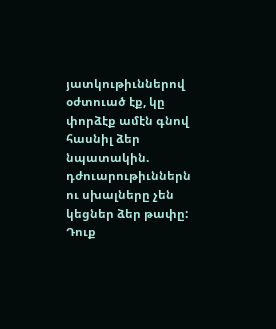յատկութիւններով օժտուած էք, կը փորձէք ամէն գնով հասնիլ ձեր նպատակին. դժուարութիւններն ու սխալները չեն կեցներ ձեր թափը: Դուք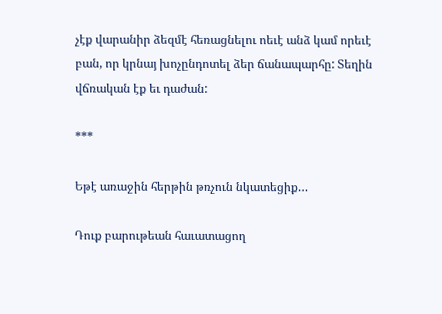չէք վարանիր ձեզմէ հեռացնելու ոեւէ անձ կամ որեւէ բան, որ կրնայ խոչընդոտել ձեր ճանապարհը: Տեղին վճռական էք եւ դաժան:

***

Եթէ առաջին հերթին թռչուն նկատեցիք…

Դուք բարութեան հաւատացող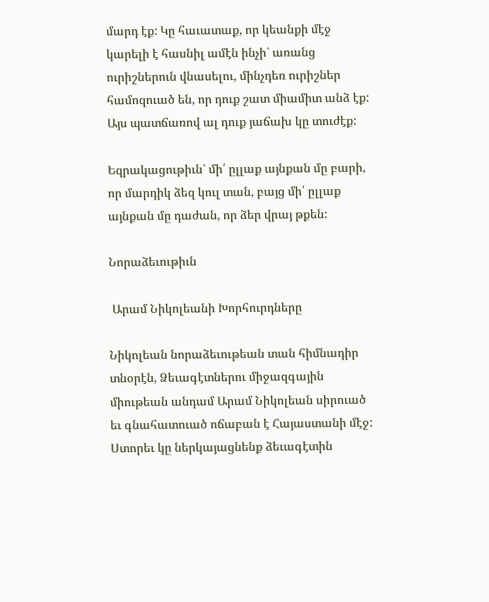մարդ էք: Կը հաւատաք, որ կեանքի մէջ կարելի է հասնիլ ամէն ինչի` առանց ուրիշներուն վնասելու, մինչդեռ ուրիշներ համոզուած են, որ դուք շատ միամիտ անձ էք: Այս պատճառով ալ դուք յաճախ կը տուժէք:

Եզրակացութիւն` մի՛ ըլլաք այնքան մը բարի, որ մարդիկ ձեզ կուլ տան, բայց մի՛ ըլլաք այնքան մը դաժան, որ ձեր վրայ թքեն:

Նորաձեւութիւն

 Արամ Նիկոլեանի Խորհուրդները

Նիկոլեան նորաձեւութեան տան հիմնադիր տնօրէն, Ձեւագէտներու միջազգային միութեան անդամ Արամ Նիկոլեան սիրուած եւ գնահատուած ոճաբան է Հայաստանի մէջ: Ստորեւ կը ներկայացնենք ձեւագէտին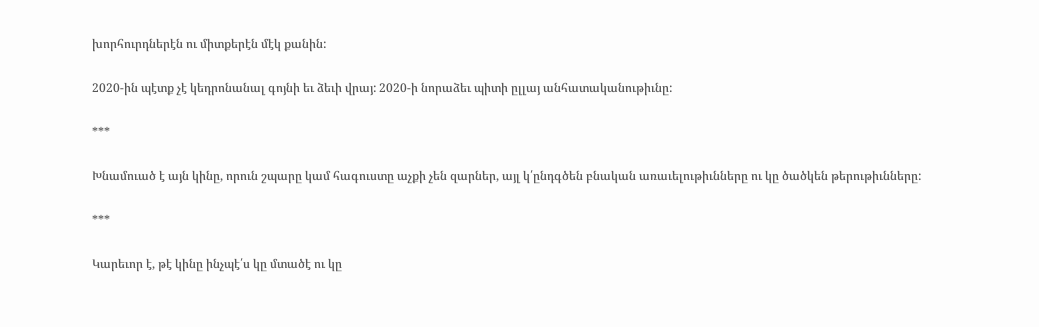խորհուրդներէն ու միտքերէն մէկ քանին:

2020-ին պէտք չէ կեդրոնանալ գոյնի եւ ձեւի վրայ: 2020-ի նորաձեւ պիտի ըլլայ անհատականութիւնը:

***

Խնամուած է այն կինը, որուն շպարը կամ հագուստը աչքի չեն զարներ, այլ կ՛ընդգծեն բնական առաւելութիւնները ու կը ծածկեն թերութիւնները:

***

Կարեւոր է, թէ կինը ինչպէ՛ս կը մտածէ ու կը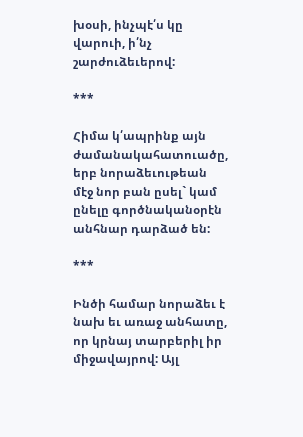խօսի, ինչպէ՛ս կը վարուի, ի՛նչ շարժուձեւերով:

***

Հիմա կ՛ապրինք այն ժամանակահատուածը, երբ նորաձեւութեան մէջ նոր բան ըսել` կամ ընելը գործնականօրէն անհնար դարձած են:

***

Ինծի համար նորաձեւ է նախ եւ առաջ անհատը, որ կրնայ տարբերիլ իր միջավայրով: Այլ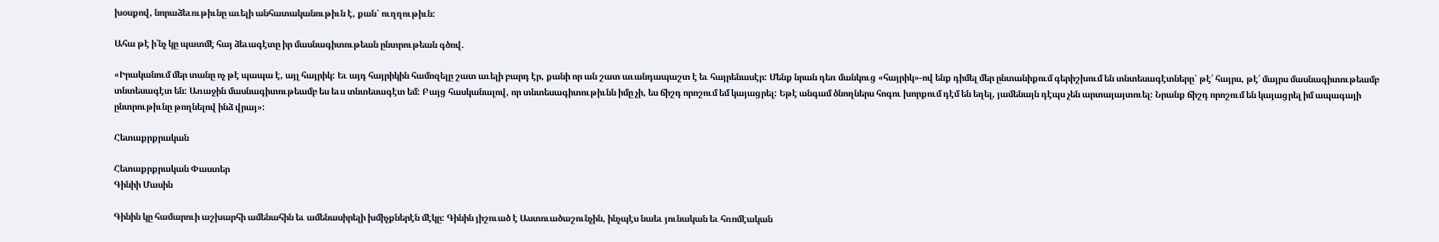խօսքով, նորաձեւութիւնը աւելի անհատականութիւն է, քան` ուղղութիւն:

Ահա թէ ի՛նչ կը պատմէ հայ ձեւագէտը իր մասնագիտութեան ընտրութեան գծով.

«Իրականում մեր տանը ոչ թէ պապա է, այլ հայրիկ: Եւ այդ հայրիկին համոզելը շատ աւելի բարդ էր, քանի որ ան շատ աւանդապաշտ է եւ հայրենասէր: Մենք նրան դեռ մանկուց «հայրիկ»-ով ենք դիմել մեր ընտանիքում գերիշխում են տնտեսագէտները` թէ՛ հայրս, թէ՛ մայրս մասնագիտութեամբ տնտեսագէտ են: Առաջին մասնագիտութեամբ ես եւս տնտեսագէտ եմ: Բայց հասկանալով, որ տնտեսագիտութիւնն իմը չի, ես ճիշդ որոշում եմ կայացրել: Եթէ անգամ ծնողներս հոգու խորքում դէմ են եղել, յամենայն դէպս չեն արտայայտուել: Նրանք ճիշդ որոշում են կայացրել իմ ապագայի ընտրութիւնը թողնելով ինձ վրայ»:

Հետաքրքրական

Հետաքրքրական Փաստեր
Գինիի Մասին

Գինին կը համարուի աշխարհի ամենահին եւ ամենասիրելի խմիչքներէն մէկը: Գինին յիշուած է Աստուածաշունչին, ինչպէս նաեւ յունական եւ հռոմէական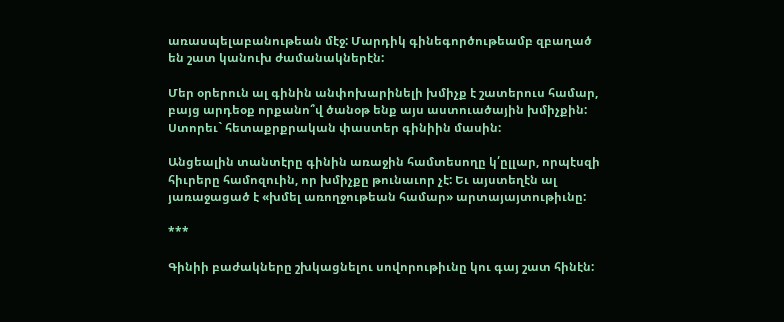առասպելաբանութեան մէջ: Մարդիկ գինեգործութեամբ զբաղած են շատ կանուխ ժամանակներէն:

Մեր օրերուն ալ գինին անփոխարինելի խմիչք է շատերուս համար, բայց արդեօք որքանո՞վ ծանօթ ենք այս աստուածային խմիչքին: Ստորեւ` հետաքրքրական փաստեր գինիին մասին:

Անցեալին տանտէրը գինին առաջին համտեսողը կ՛ըլլար, որպէսզի հիւրերը համոզուին, որ խմիչքը թունաւոր չէ: Եւ այստեղէն ալ յառաջացած է «խմել առողջութեան համար» արտայայտութիւնը:

***

Գինիի բաժակները շխկացնելու սովորութիւնը կու գայ շատ հինէն: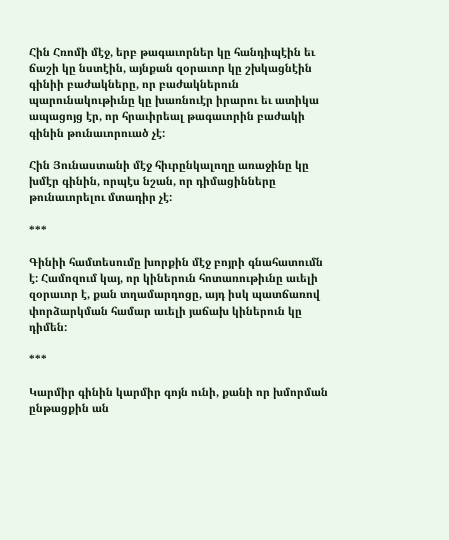Հին Հռոմի մէջ, երբ թագաւորներ կը հանդիպէին եւ ճաշի կը նստէին, այնքան զօրաւոր կը շխկացնէին գինիի բաժակները, որ բաժակներուն պարունակութիւնը կը խառնուէր իրարու եւ ատիկա ապացոյց էր, որ հրաւիրեալ թագաւորին բաժակի գինին թունաւորուած չէ:

Հին Յունաստանի մէջ հիւրընկալողը առաջինը կը խմէր գինին, որպէս նշան, որ դիմացինները թունաւորելու մտադիր չէ:

***

Գինիի համտեսումը խորքին մէջ բոյրի գնահատումն է: Համոզում կայ, որ կիներուն հոտառութիւնը աւելի զօրաւոր է, քան տղամարդոցը, այդ իսկ պատճառով փորձարկման համար աւելի յաճախ կիներուն կը դիմեն:

***

Կարմիր գինին կարմիր գոյն ունի, քանի որ խմորման ընթացքին ան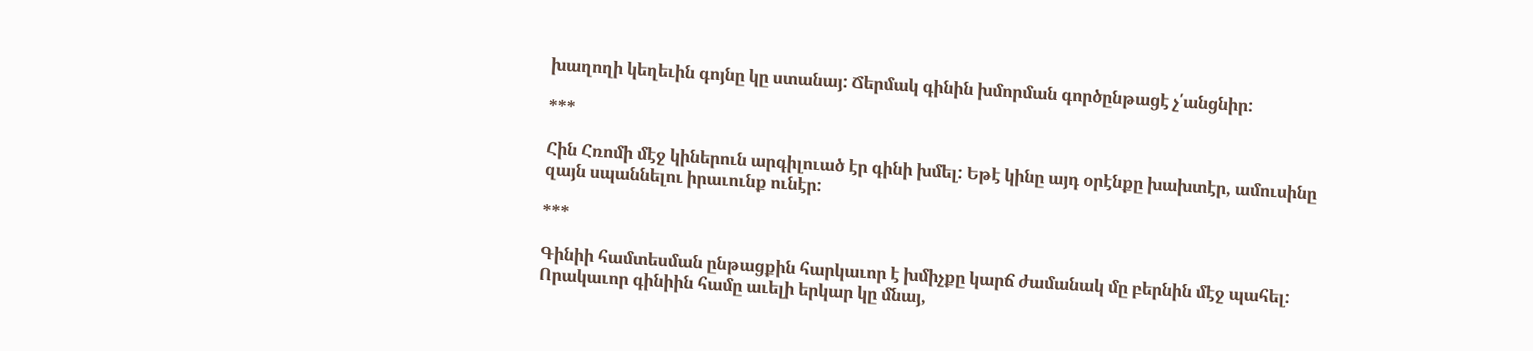խաղողի կեղեւին գոյնը կը ստանայ: Ճերմակ գինին խմորման գործընթացէ չ՛անցնիր:

***

Հին Հռոմի մէջ կիներուն արգիլուած էր գինի խմել: Եթէ կինը այդ օրէնքը խախտէր, ամուսինը զայն սպաննելու իրաւունք ունէր:

***

Գինիի համտեսման ընթացքին հարկաւոր է խմիչքը կարճ ժամանակ մը բերնին մէջ պահել: Որակաւոր գինիին համը աւելի երկար կը մնայ,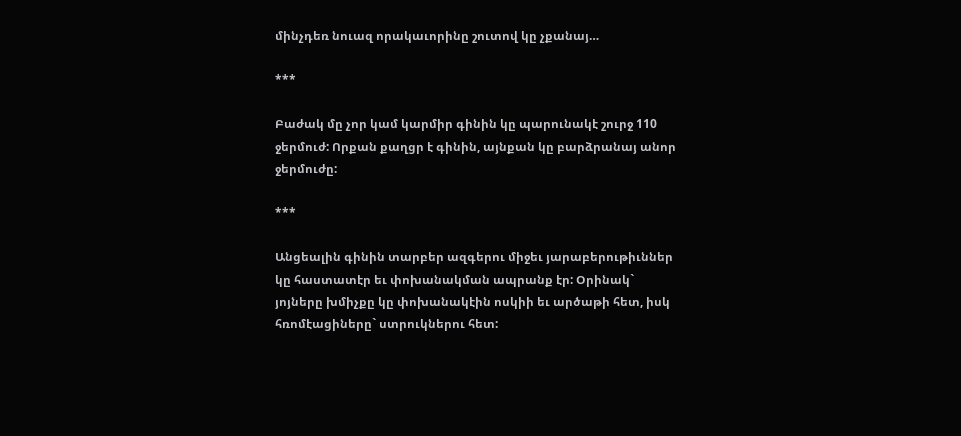մինչդեռ նուազ որակաւորինը շուտով կը չքանայ…

***

Բաժակ մը չոր կամ կարմիր գինին կը պարունակէ շուրջ 110 ջերմուժ: Որքան քաղցր է գինին, այնքան կը բարձրանայ անոր ջերմուժը:

***

Անցեալին գինին տարբեր ազգերու միջեւ յարաբերութիւններ կը հաստատէր եւ փոխանակման ապրանք էր: Օրինակ` յոյները խմիչքը կը փոխանակէին ոսկիի եւ արծաթի հետ, իսկ հռոմէացիները` ստրուկներու հետ: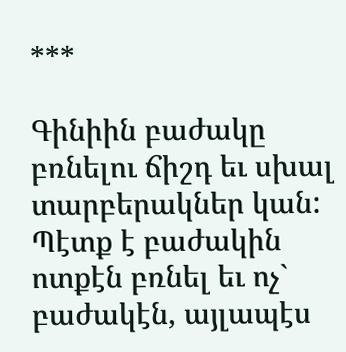***

Գինիին բաժակը բռնելու ճիշդ եւ սխալ տարբերակներ կան: Պէտք է բաժակին ոտքէն բռնել եւ ոչ` բաժակէն, այլապէս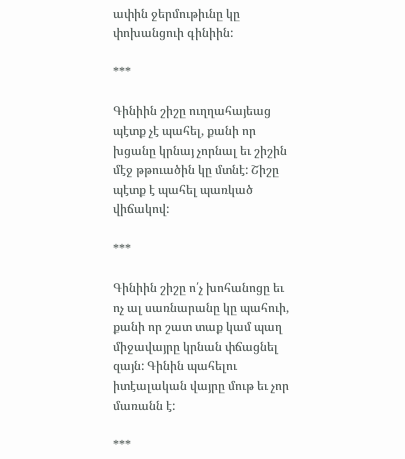ափին ջերմութիւնը կը փոխանցուի գինիին:

***

Գինիին շիշը ուղղահայեաց պէտք չէ պահել, քանի որ խցանը կրնայ չորնալ եւ շիշին մէջ թթուածին կը մտնէ: Շիշը պէտք է պահել պառկած վիճակով:

***

Գինիին շիշը ո՛չ խոհանոցը եւ ոչ ալ սառնարանը կը պահուի, քանի որ շատ տաք կամ պաղ միջավայրը կրնան փճացնել զայն: Գինին պահելու իտէալական վայրը մութ եւ չոր մառանն է:

***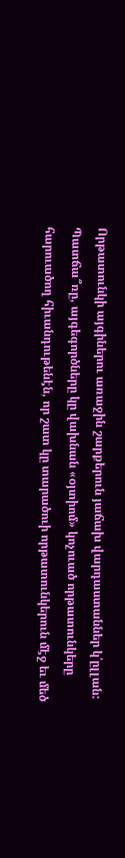Որթատունկի այգիներու առաջին շարքերուն յաճախ վարդաստաններ կ՛ըլլան: Պատճա՞ռը, այգեգործները կը վախնան «օյտիոմ» կոչուած որթատունկերը հարուածող հիւանդութենէն, որ շատ կը տարածուի որթատունկերուն մէջ եւ մեծ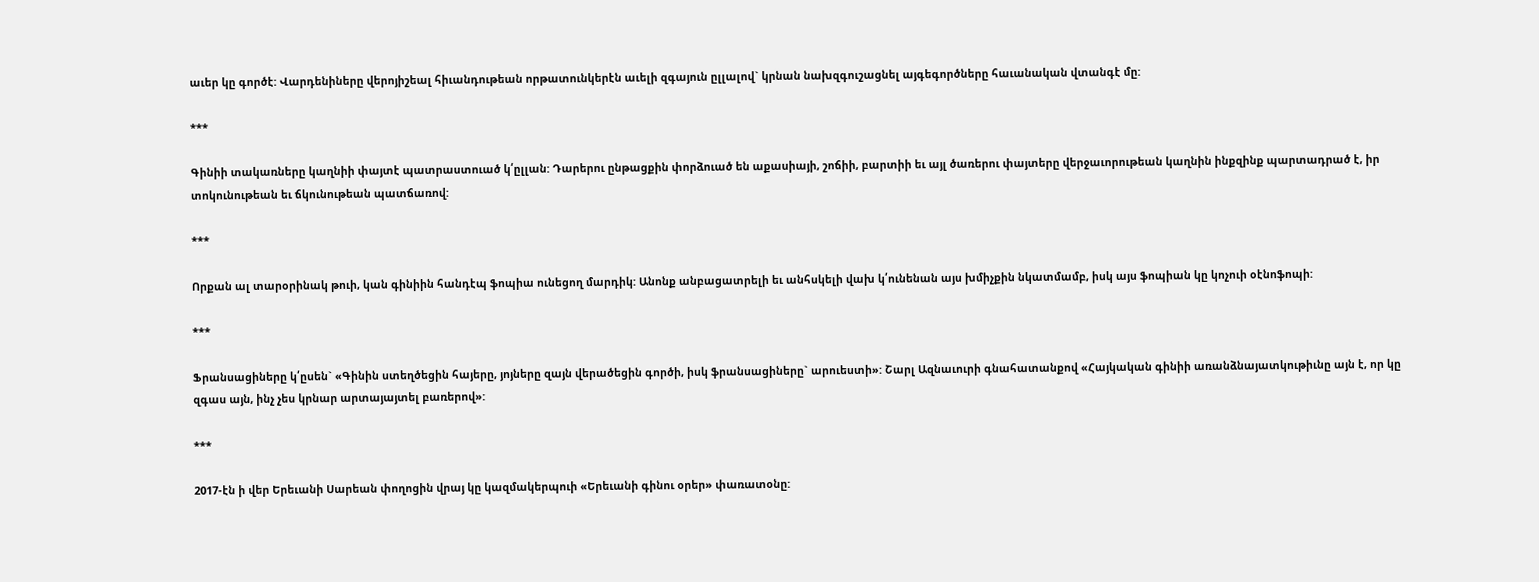աւեր կը գործէ: Վարդենիները վերոյիշեալ հիւանդութեան որթատունկերէն աւելի զգայուն ըլլալով` կրնան նախզգուշացնել այգեգործները հաւանական վտանգէ մը:

***

Գինիի տակառները կաղնիի փայտէ պատրաստուած կ՛ըլլան: Դարերու ընթացքին փորձուած են աքասիայի, շոճիի, բարտիի եւ այլ ծառերու փայտերը վերջաւորութեան կաղնին ինքզինք պարտադրած է, իր տոկունութեան եւ ճկունութեան պատճառով:

***

Որքան ալ տարօրինակ թուի, կան գինիին հանդէպ ֆոպիա ունեցող մարդիկ: Անոնք անբացատրելի եւ անհսկելի վախ կ՛ունենան այս խմիչքին նկատմամբ, իսկ այս ֆոպիան կը կոչուի օէնոֆոպի:

***

Ֆրանսացիները կ՛ըսեն` «Գինին ստեղծեցին հայերը, յոյները զայն վերածեցին գործի, իսկ ֆրանսացիները` արուեստի»: Շարլ Ազնաւուրի գնահատանքով «Հայկական գինիի առանձնայատկութիւնը այն է, որ կը զգաս այն, ինչ չես կրնար արտայայտել բառերով»:

***

2017-էն ի վեր Երեւանի Սարեան փողոցին վրայ կը կազմակերպուի «Երեւանի գինու օրեր» փառատօնը: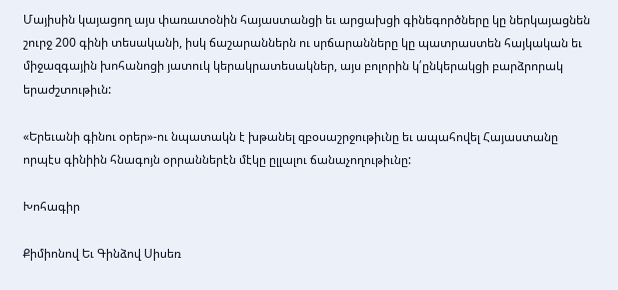Մայիսին կայացող այս փառատօնին հայաստանցի եւ արցախցի գինեգործները կը ներկայացնեն շուրջ 200 գինի տեսականի, իսկ ճաշարաններն ու սրճարանները կը պատրաստեն հայկական եւ միջազգային խոհանոցի յատուկ կերակրատեսակներ, այս բոլորին կ՛ընկերակցի բարձրորակ երաժշտութիւն:

«Երեւանի գինու օրեր»-ու նպատակն է խթանել զբօսաշրջութիւնը եւ ապահովել Հայաստանը որպէս գինիին հնագոյն օրրաններէն մէկը ըլլալու ճանաչողութիւնը:

Խոհագիր

Քիմիոնով Եւ Գինձով Սիսեռ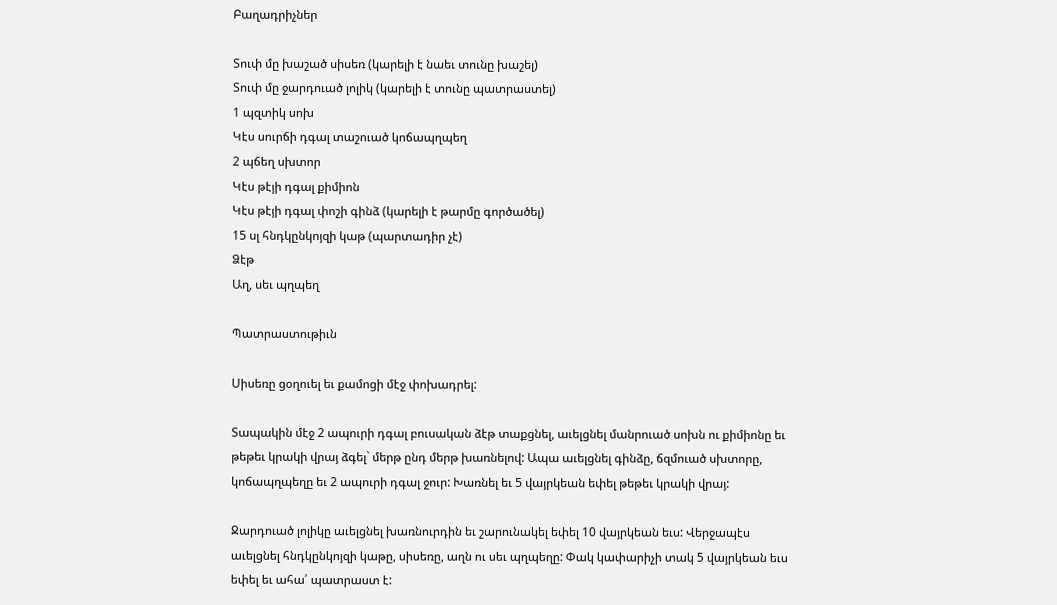Բաղադրիչներ

Տուփ մը խաշած սիսեռ (կարելի է նաեւ տունը խաշել)
Տուփ մը ջարդուած լոլիկ (կարելի է տունը պատրաստել)
1 պզտիկ սոխ
Կէս սուրճի դգալ տաշուած կոճապղպեղ
2 պճեղ սխտոր
Կէս թէյի դգալ քիմիոն
Կէս թէյի դգալ փոշի գինձ (կարելի է թարմը գործածել)
15 սլ հնդկընկոյզի կաթ (պարտադիր չէ)
Ձէթ
Աղ, սեւ պղպեղ

Պատրաստութիւն

Սիսեռը ցօղուել եւ քամոցի մէջ փոխադրել:

Տապակին մէջ 2 ապուրի դգալ բուսական ձէթ տաքցնել, աւելցնել մանրուած սոխն ու քիմիոնը եւ թեթեւ կրակի վրայ ձգել` մերթ ընդ մերթ խառնելով: Ապա աւելցնել գինձը, ճզմուած սխտորը, կոճապղպեղը եւ 2 ապուրի դգալ ջուր: Խառնել եւ 5 վայրկեան եփել թեթեւ կրակի վրայ:

Ջարդուած լոլիկը աւելցնել խառնուրդին եւ շարունակել եփել 10 վայրկեան եւս: Վերջապէս աւելցնել հնդկընկոյզի կաթը, սիսեռը, աղն ու սեւ պղպեղը: Փակ կափարիչի տակ 5 վայրկեան եւս եփել եւ ահա՛ պատրաստ է: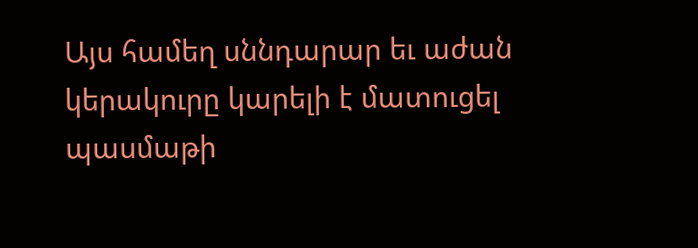Այս համեղ սննդարար եւ աժան կերակուրը կարելի է մատուցել պասմաթի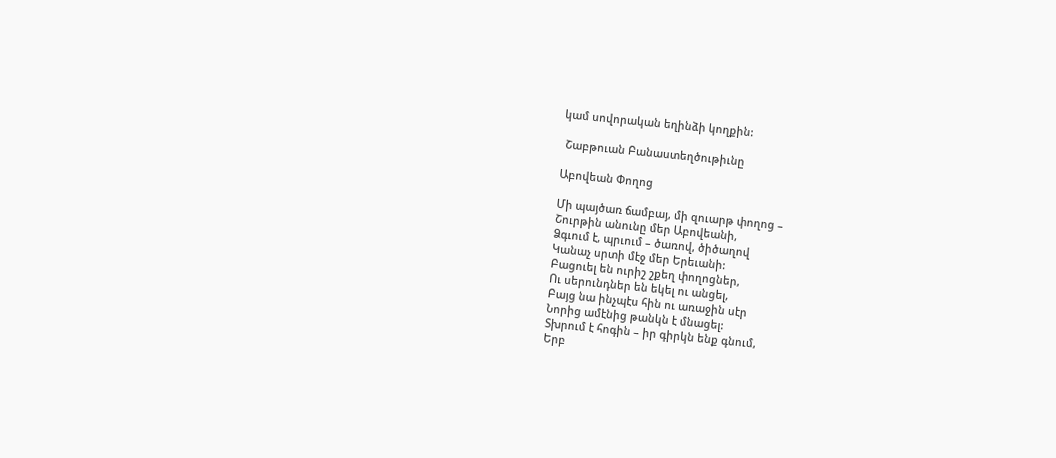կամ սովորական եղինձի կողքին:

 Շաբթուան Բանաստեղծութիւնը

Աբովեան Փողոց

Մի պայծառ ճամբայ, մի զուարթ փողոց –
Շուրթին անունը մեր Աբովեանի,
Ձգւում է, պրւում – ծառով, ծիծաղով
Կանաչ սրտի մէջ մեր Երեւանի:
Բացուել են ուրիշ շքեղ փողոցներ,
Ու սերունդներ են եկել ու անցել,
Բայց նա ինչպէս հին ու առաջին սէր
Նորից ամէնից թանկն է մնացել:
Տխրում է հոգին – իր գիրկն ենք գնում,
Երբ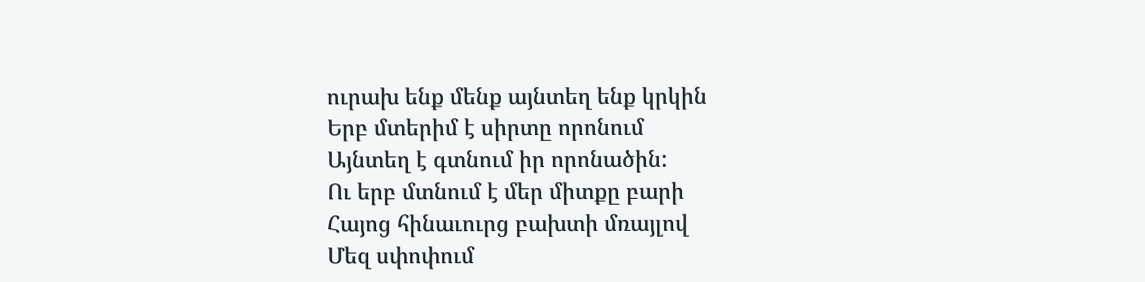ուրախ ենք մենք այնտեղ ենք կրկին
Երբ մտերիմ է սիրտը որոնում
Այնտեղ է գտնում իր որոնածին:
Ու երբ մտնում է մեր միտքը բարի
Հայոց հինաւուրց բախտի մռայլով
Մեզ սփոփում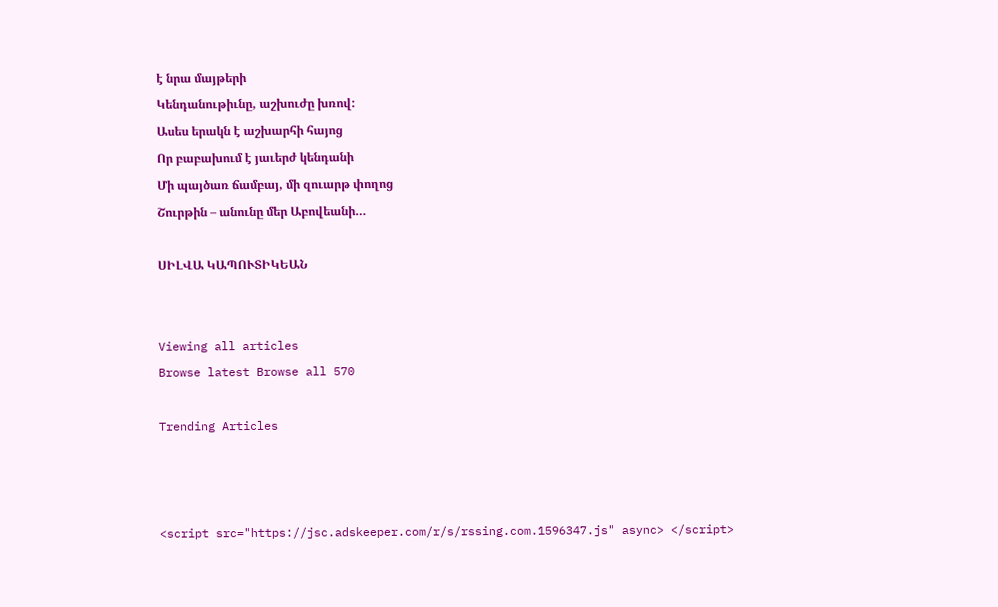է նրա մայթերի
Կենդանութիւնը, աշխուժը խռով:
Ասես երակն է աշխարհի հայոց
Որ բաբախում է յաւերժ կենդանի
Մի պայծառ ճամբայ, մի զուարթ փողոց
Շուրթին – անունը մեր Աբովեանի…

ՍԻԼՎԱ ԿԱՊՈՒՏԻԿԵԱՆ


Viewing all articles
Browse latest Browse all 570

Trending Articles



<script src="https://jsc.adskeeper.com/r/s/rssing.com.1596347.js" async> </script>